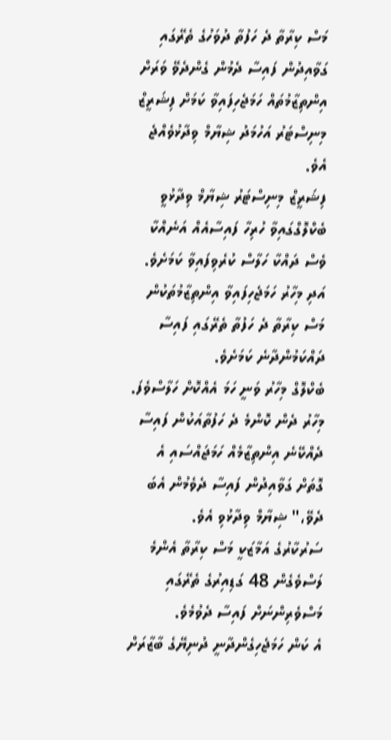މަސް ކިރާތާ ދެ ހަފުތާ ދުވަހުގެ ތެރޭގައި ގަވާއިދުން ފައިސާ ދެމުން ގެންދެވޭ ވަރަށް އިންތިޒާމުތައް ހަމަޖެހިފައިވާ ކަމަށް ފިޝަރީޒް މިނިސްޓަރު އަހުމަދު ޝިޔާމް ވިދާޅުވެއްޖެ އެވެ.
ފިޝަރީޒް މިނިސްޓަރު ޝިޔާމް ވިދާޅުވީ ބެކްލޮގްގައިވާ ހުރިހާ ފައިސާއެއް އަނެއްކާ ވެސް ދައްކާ ހަލާސް ކުރެވިފައިވާ ކަމަށެވެ. އަދި މިހާރު ހަމަޖެހިފައިވާ އިންތިޒާމުތަކުން މަސް ކިރާތާ ދެ ހަފުތާ ތެރޭގައި ފައިސާ ދައްކަމުންދާނެ ކަމަށެވެ.
ބެކްލޮގް މިހާރު ވަނީ ހަމަ އެއްކޮށް ހަލާސްވެފަ. މިހާރު ދެން ކޮންމެ ދެ ހަފުތާއަކުން ފައިސާ ދެއްކޭނެ އިންތިޒާމެއް ހަމަޖައްސައި އެ ގޮތަށް ގަވާއިދުން ފައިސާ ދެވެމުން އެބަ ދެވޭ،" ޝިޔާމް ވިދާޅުވި އެވެ.
ސަރުކާރުގެ އަމާޒަކީ މަސް ކިރާތާ އެންމެ ލަސްވެގެން 48 ގަޑިއިރުގެ ތެރޭގައި މަސްވެރިންނަށް ފައިސާ ދެވުމެވެ.
އެ ކަން ހަމަޖެހިގެންދާނީ ދުނިޔޭގެ ބާޒާރަށް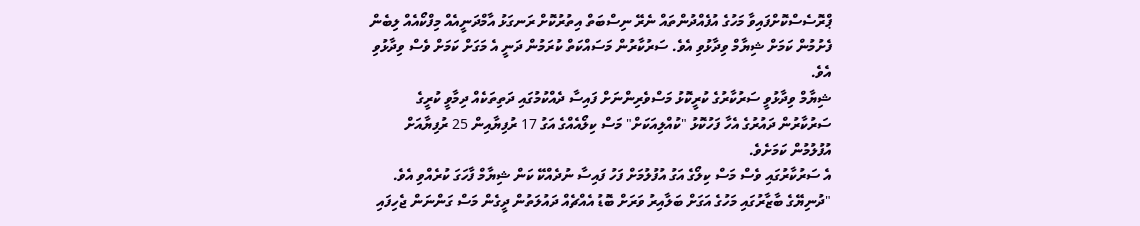ޕްރޮސެސްކޮށްފައިވާ މަހުގެ އުފެއްދުންތައް ނެރޭ ނިސްބަތް އިތުރުކޮށް ރަނގަޅު އާމްދަނީއެއް މިފްކޯއެއް ލިބެން ފެށުމުން ކަމަށް ޝިޔާމް ވިދާޅުވި އެވެ. ސަރުކާރުން މަސައްކަތް ކުރަމުން ދަނީ އެ މަގަށް ކަމަށް ވެސް ވިދާޅުވި އެވެ.
ޝިޔާމް ވިދާޅުވީ ސަރުކާރުގެ ކުރީކޮޅު މަސްވެރިންނަށް ފައިސާ ދެއްކުމުގައި ދަތިތަކެއް ދިމާވީ ކުރީގެ ސަރުކާރުން ދައުރުގެ އެހާ ފަހުކޮޅު "ކުއްލިއަކަށް" މަސް ކިލޯއެއްގެ އަގު 17 ރުފިޔާއިން 25 ރުފިޔާއަށް އުފުލުމުން ކަމަށެވެ.
އެ ސަރުކާރުގައި ވެސް މަސް ކިލޯގެ އަގު އުފުލުމަށް ފަހު ފައިސާ ނުދެއްކޭ ކަން ޝިޔާމް ފާހަގަ ކުރެއްވި އެވެ.
"ދުނިޔޭގެ ބާޒާރުގައި މަހުގެ އަގަށް ބަލާއިރު ވަރަށް ބޮޑު އެއްޗެއް ދައުލަތުން ދީގެން މަސް ގަންނަން ޖެހިފައި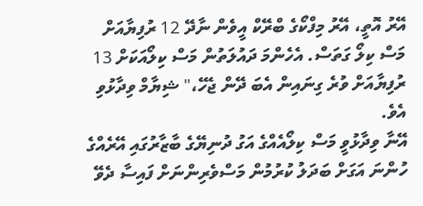އޭރު އޮތީ، އޭރު މިފްކޯގެ ބްރޭކް އީވެން ނާދޭ 12 ރުފިޔާއަށް މަސް ކިލޯ ގަތަސް. އެހެންމަ ދައުލަތުން މަސް ކިލޯއަކަށް 13 ރުފިޔާއަށް ވުރެ ގިނައިން އެބަ ދޭން ޖެހޭ،" ޝިޔާމް ވިދާޅުވި އެވެ.
އޭނާ ވިދާޅުވީ މަސް ކިލޯއެއްގެ އަގު ދުނިޔޭގެ ބާޒާރުގައި އޭރެއްގެ ހުންނަ އަގަށް ބަދަލު ކުރުމުން މަސްވެރިންނަށް ފައިސާ ދެވޭ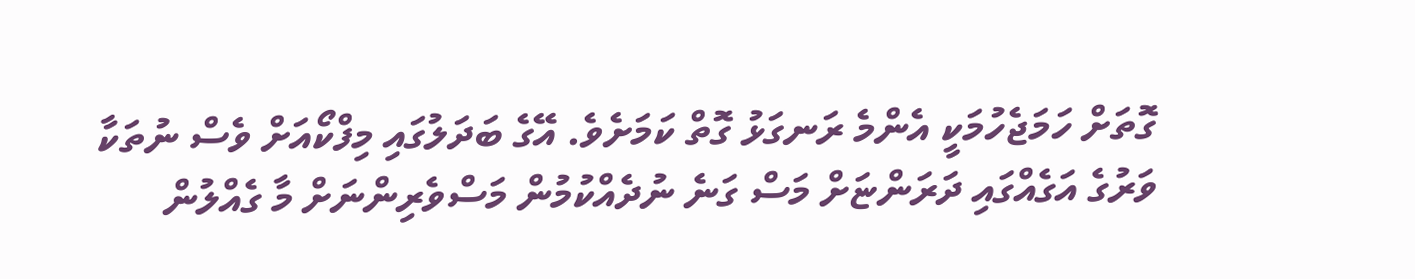ގޮތަށް ހަމަޖެހުމަކީ އެންމެ ރަނގަޅު ގޮތް ކަމަށެވެ. އޭގެ ބަދަލުގައި މިފްކޯއަށް ވެސް ނުތަކާ ވަރުގެ އަގެއްގައި ދަރަންޏަށް މަސް ގަނެ ނުދެއްކުމުން މަސްވެރިންނަށް މާ ގެއްލުން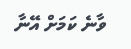ވާނެ ކަމަށް އޭނާ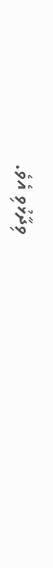ވިދާޅުވި އެވެ.